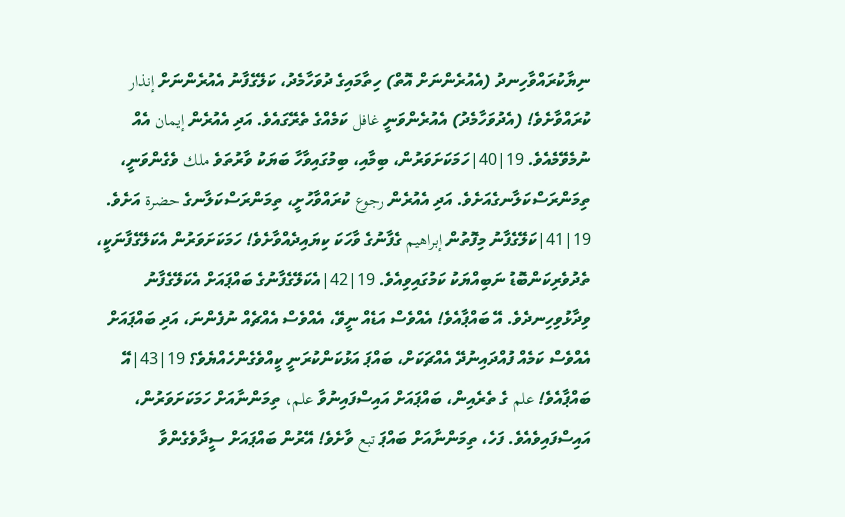ނިޔާކުރައްވާހިނދު (އެއުރެންނަށް އޮތް) ހިތާމައިގެ ދުވަހާމެދު، ކަލޭގެފާނު އެއުރެންނަށް إنذار ކުރައްވާށެވެ! (އެދުވަހާމެދު) އެއުރެންވަނީ غافل ކަމެއްގެ ތެރޭގައެވެ. އަދި އެއުރެން إيمان އެއް ނުމެވޭމެއެވެ. 19|40|ހަމަކަށަވަރުން، ބިމާއި، ބިމުގައިވާހާ ބަޔަކު ވާރުތަވެ ملك ވެގެންވަނީ، ތިމަންރަސްކަލާނގެއަށެވެ. އަދި އެއުރެން رجوع ކުރައްވާހުށީ، ތިމަންރަސްކަލާނގެ حضرة އަށެވެ. 19|41|ކަލޭގެފާނު މިފޮތުން إبراهيم ގެފާނުގެ ވާހަކަ ކިޔައިދެއްވާށެވެ! ހަމަކަށަވަރުން އެކަލޭގެފާނަކީ، ތެދުވެރިކަންބޮޑު ނަބިއްޔަކު ކަމުގައިވިއެވެ. 19|42|އެކަލޭގެފާނުގެ ބައްޕައަށް އެކަލޭގެފާނު ވިދާޅުވިހިނދެވެ. އޭ ބައްޕާއެވެ! އެއްވެސް އަޑެއް ނީވޭ، އެއްވެސް އެއްޗެއް ނުފެންނަ، އަދި ބައްޕައަށް އެއްވެސް ކަމެއް ފުއްދައިނުދޭ އެއްޗަކަށް، ބައްޕަ އަޅުކަންކުރަނީ ކީއްވެގެންހެއްޔެވެ؟ 19|43|އޭ ބައްޕާއެވެ! علم ގެ ތެރެއިން، ބައްޕައަށް އައިސްފައިނުވާ علم، ތިމަންނާއަށް ހަމަކަށަވަރުން، އައިސްފައިވެއެވެ. ފަހެ، ތިމަންނާއަށް ބައްޕަ تبع ވާށެވެ! އޭރުން ބައްޕައަށް ސީދާވެގެންވާ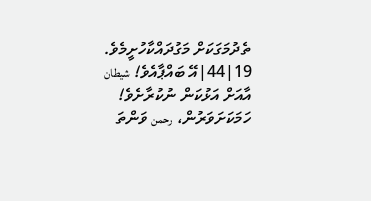ތެދުމަގަކަށް މަގުދައްކާހުށީމެވެ. 19|44|އޭ ބައްޕާއެވެ! شيطان އާއަށް އަޅުކަން ނުކުރާށެވެ! ހަމަކަށަވަރުން، رحمن ވަންތަ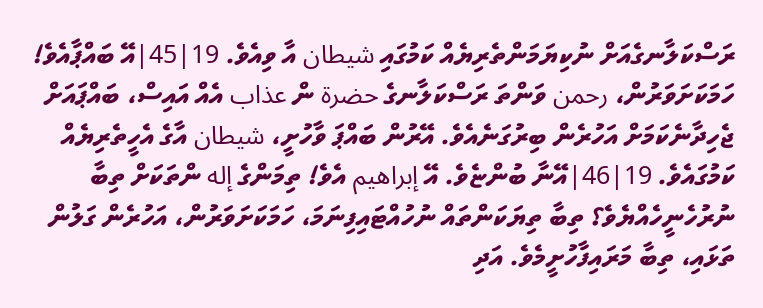ރަސްކަލާނގެއަށް ނުކިޔަމަންތެރިޔެއް ކަމުގައި شيطان އާ ވިއެވެ. 19|45|އޭ ބައްޕާއެވެ! ހަމަކަށަވަރުން، رحمن ވަންތަ ރަސްކަލާނގެ حضرة ން عذاب އެއް އައިސް، ބައްޕައަށް ޖެހިދާނެކަމަށް އަހުރެން ބިރުގަނެއެވެ. އޭރުން ބައްޕަ ވާހުށީ، شيطان އާގެ އެހީތެރިޔެއް ކަމުގައެވެ. 19|46|އޭނާ ބުންޏެވެ. އޭ إبراهيم އެވެ! ތިމަންގެ إله ންތަކަށް ތިބާ ނުރުހެނީހެއްޔެވެ؟ ތިބާ ތިޔަކަންތައް ނުހުއްޓައިފިނަމަ، ހަމަކަށަވަރުން، އަހުރެން ގަލުން ތަޅައި، ތިބާ މަރައިފާހުށީމެވެ. އަދި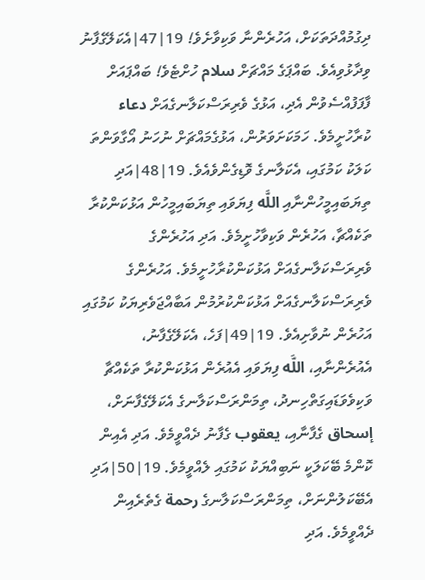ދިގުމުއްދަތަކަށް، އަހުރެންނާ ވަކިވާށެވެ! 19|47|އެކަލޭގެފާނު ވިދާޅުވިއެވެ. ބައްޕަގެ މައްޗަށް سلام ހުށްޓެވެ! ބައްޕައަށް ފާފަފުއްސެވުން އެދި، އަޅުގެ ވެރިރަސްކަލާނގެއަށް دعاء ކުރާހުށީމެވެ. ހަމަކަށަވަރުން، އަޅުގެމައްޗަށް ނުހަނު އޯގާވަންތަ ކަލަކު ކަމުގައި، އެކަލާނގެ ވޮޑިގެންވެއެވެ. 19|48|އަދި ތިޔަބައިމީހުންނާއި اللَّه ފިޔަވައި ތިޔަބައިމީހުން އަޅުކަންކުރާ ތަކެއްޗާ، އަހުރެން ވަކިވާހުށީމެވެ. އަދި އަހުރެންގެ ވެރިރަސްކަލާނގެއަށް އަޅުކަންކުރާހުށީމެވެ. އަހުރެންގެ ވެރިރަސްކަލާނގެއަށް އަޅުކަންކުރުމުން އަބާއްޖަވެރިޔަކު ކަމުގައި އަހުރެން ނުވާށިއެވެ. 19|49|ފަހެ، އެކަލޭގެފާނު، އެއުރެންނާއި، اللَّه ފިޔަވައި އެއުރެން އަޅުކަންކުރާ ތަކެއްޗާ ވަކިވެވަޑައިގަތްހިނދު، ތިމަންރަސްކަލާނގެ އެކަލޭގެފާނަށް، إسحاق ގެފާނާއި، يعقوب ގެފާނު ދެއްވީމެވެ. އަދި އެއިން ކޮންމެ ބޭކަލަކީ ނަބިއްޔަކު ކަމުގައި ލެއްވީމެވެ. 19|50|އަދި އެބޭކަލުންނަށް، ތިމަންރަސްކަލާނގެ رحمة ގެތެރެއިން ދެއްވީމެވެ. އަދި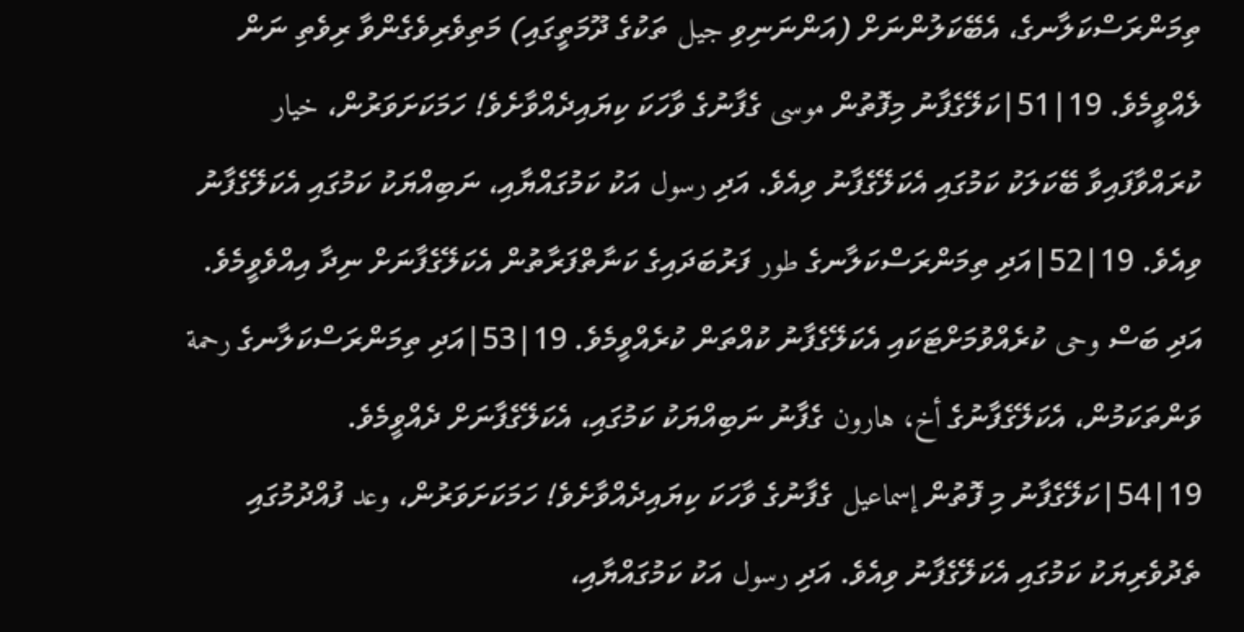ތިމަންރަސްކަލާނގެ، އެބޭކަލުންނަށް (އަންނަނިވި جيل ތަކުގެ ދޫމަތީގައި) މަތިވެރިވެގެންވާ ރިވެތި ނަން ލެއްވީމެވެ. 19|51|ކަލޭގެފާނު މިފޮތުން موسى ގެފާނުގެ ވާހަކަ ކިޔައިދެއްވާށެވެ! ހަމަކަށަވަރުން، خيار ކުރައްވާފައިވާ ބޭކަލަކު ކަމުގައި އެކަލޭގެފާނު ވިއެވެ. އަދި رسول އަކު ކަމުގައްޔާއި، ނަބިއްޔަކު ކަމުގައި އެކަލޭގެފާނު ވިއެވެ. 19|52|އަދި ތިމަންރަސްކަލާނގެ طور ފަރުބަދައިގެ ކަނާތްފަރާތުން އެކަލޭގެފާނަށް ނިދާ އިއްވެވީމެވެ. އަދި ބަސް وحى ކުރެއްވުމަށްޓަކައި އެކަލޭގެފާނު ކުއްތަން ކުރެއްވީމެވެ. 19|53|އަދި ތިމަންރަސްކަލާނގެ رحمة ވަންތަކަމުން، އެކަލޭގެފާނުގެ أخ، هارون ގެފާނު ނަބިއްޔަކު ކަމުގައި، އެކަލޭގެފާނަށް ދެއްވީމެވެ. 19|54|ކަލޭގެފާނު މި ފޮތުން إسماعيل ގެފާނުގެ ވާހަކަ ކިޔައިދެއްވާށެވެ! ހަމަކަށަވަރުން، وعد ފުއްދުމުގައި ތެދުވެރިޔަކު ކަމުގައި އެކަލޭގެފާނު ވިއެވެ. އަދި رسول އަކު ކަމުގައްޔާއި،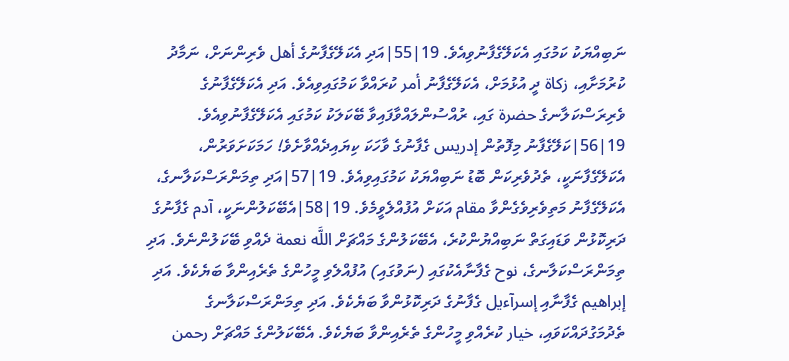ނަބިއްޔަކު ކަމުގައި އެކަލޭގެފާނުވިއެވެ. 19|55|އަދި އެކަލޭގެފާނުގެ أهل ވެރިންނަށް، ނަމާދު ކުރުމަށާއި، زكاة ދީ އުޅުމަށް، އެކަލޭގެފާނު أمر ކުރައްވާ ކަމުގައިވިއެވެ. އަދި އެކަލޭގެފާނުގެ ވެރިރަސްކަލާނގެ حضرة ގައި، ރުއްސުންލައްވާފައިވާ ބޭކަލަކު ކަމުގައި އެކަލޭގެފާނުވިއެވެ. 19|56|ކަލޭގެފާނު މިފޮތުން إدريس ގެފާނުގެ ވާހަކަ ކިޔައިދެއްވާށެވެ! ހަމަކަށަވަރުން، އެކަލޭގެފާނަކީ، ތެދުވެރިކަން ބޮޑު ނަބިއްޔަކު ކަމުގައިވިއެވެ. 19|57|އަދި ތިމަންރަސްކަލާނގެ، އެކަލޭގެފާނު މަތިވެރިވެގެންވާ مقام އަކަށް އުފުއްލެވީމެވެ. 19|58|އެބޭކަލުންނަކީ، آدم ގެފާނުގެ ދަރިކޮޅުން ވަޑައިގަތް ނަބިއްޔުންކުރެ، އެބޭކަލުންގެ މައްޗަށް اللَّه نعمة ދެއްވި ބޭކަލުންނެވެ. އަދި ތިމަންރަސްކަލާނގެ، نوح ގެފާނާއެކުގައި (ނަވުގައި) އުފުއްލެވި މީހުންގެ ތެރެއިންވާ ބަޔެކެވެ. އަދި إبراهيم ގެފާނާއި إسرآءيل ގެފާނުގެ ދަރިކޮޅުންވާ ބަޔެކެވެ. އަދި ތިމަންރަސްކަލާނގެ ތެދުމަގުދައްކަވައި، خيار ކުރެއްވި މީހުންގެ ތެރެއިންވާ ބަޔެކެވެ. އެބޭކަލުންގެ މައްޗަށް رحمن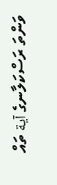ވަންތަ ރަސްކަލާނގެ آية ތައް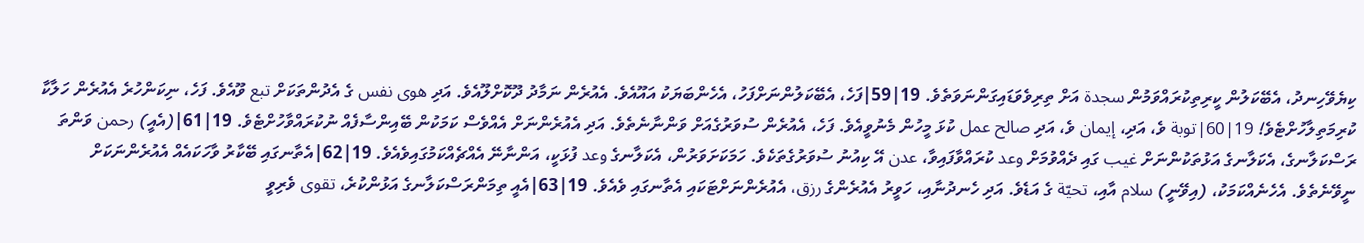ކިޔެވޭހިނދު، އެބޭކަލުން ކީރިތިކުރައްވަމުން سجدة އަށް ތިރިވެވަޑައިގަންނަވަތެވެ. 19|59|ފަހެ، އެބޭކަލުންނަށްފަހު، އެހެންބަޔަކު އައޫއެވެ. އެއުރެން ނަމާދު ދޫކޮށްލޫއެވެ. އަދި هوى نفس ގެ އެދުންތަކަށް تبع ވޫއެވެ. ފަހެ، ނިކަންހުރެ އެއުރެން ހަލާކާ ކުރިމަތިލާހުށްޓެވެ! 19|60|توبة ވެ، އަދި، إيمان ވެ، އަދި صالح عمل ކުޅަ މީހުން މެނުވީއެވެ. ފަހެ، އެއުރެން ސުވަރުގެއަށް ވަންނާނެތެވެ. އަދި އެއުރެންނަށް އެއްވެސް ކަމަކުން ބޭއިންސާފެއް ނުކުރައްވާހުށްޓެވެ. 19|61|(އެއީ) رحمن ވަންތަ ރަސްކަލާނގެ، އެކަލާނގެ އަޅުތަކުންނަށް غيب ގައި ދެއްވުމަށް وعد ކުރައްވާފައިވާ، عدن އޭ ކިއުނު ސުވަރުގެތަކެވެ. ހަމަކަށަވަރުން، އެކަލާނގެ وعد ފުޅަކީ، އަންނާނޭ އެއްޗެއްކަމުގައިވެއެވެ. 19|62|އެތާނގައި ބޭކާރު ވާހަކައެއް އެއުރެންނަކަށް ނީވޭނެތެވެ. އެހެނެއްކަމަކު، (އިވޭނީ) سلام އާއި، تحيّة ގެ އަޑެވެ. އަދި ހެނދުނާއި، ހަވީރު އެއުރެންގެ رزق، އެއުރެންނަށްޓަކައި އެތާނގައި ވެއެވެ. 19|63|އެއީ ތިމަންރަސްކަލާނގެ އަޅުންކުރެ، تقوى ވެރިވީ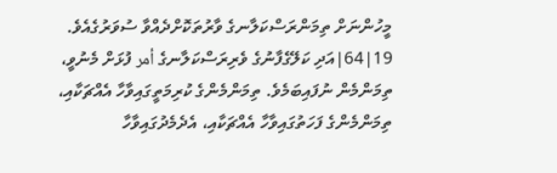މީހުންނަށް ތިމަންރަސްކަލާނގެ ވާރުތަކޮށްދެއްވާ ސުވަރުގެއެވެ. 19|64|އަދި ކަލޭގެފާނުގެ ވެރިރަސްކަލާނގެ أمر ފުޅަށް މެނުވީ، ތިމަންމެން ނުފައިބަމެވެ. ތިމަންމެންގެ ކުރިމަތީގައިވާހާ އެއްޗަކާއި، ތިމަންމެންގެ ފަހަތުގައިވާހާ އެއްޗަކާއި، އެދެމެދުގައިވާހާ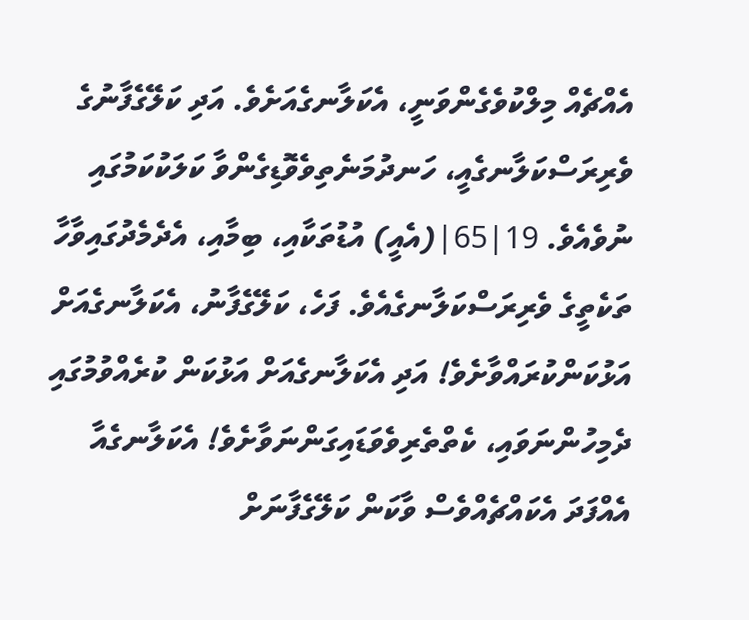އެއްޗެއް މިލްކުވެގެންވަނީ، އެކަލާނގެއަށެވެ. އަދި ކަލޭގެފާނުގެ ވެރިރަސްކަލާނގެއީ، ހަނދުމަނެތިވެވޮޑިގެންވާ ކަލަކުކަމުގައި ނުވެއެވެ. 19|65|(އެއީ) އުޑުތަކާއި، ބިމާއި، އެދެމެދުގައިވާހާ ތަކެތީގެ ވެރިރަސްކަލާނގެއެވެ. ފަހެ، ކަލޭގެފާނު، އެކަލާނގެއަށް އަޅުކަންކުރައްވާށެވެ! އަދި އެކަލާނގެއަށް އަޅުކަން ކުރެއްވުމުގައި ދެމިހުންނަވައި، ކެތްތެރިވެވަޑައިގަންނަވާށެވެ! އެކަލާނގެއާ އެއްފަދަ އެކައްޗެއްވެސް ވާކަން ކަލޭގެފާނަށް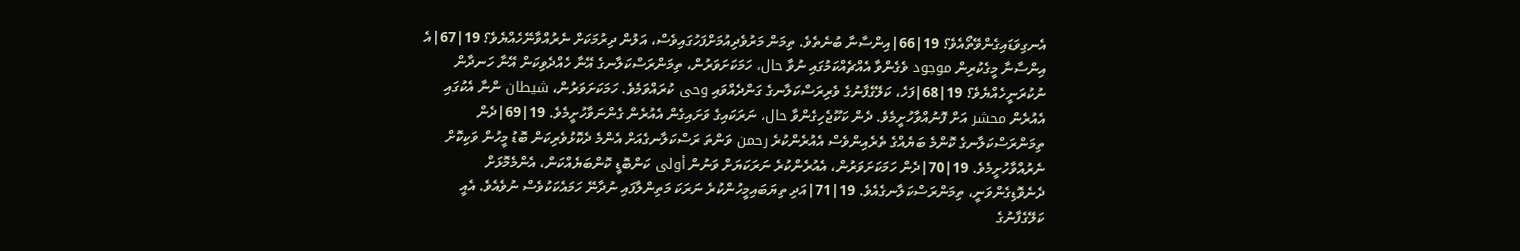އެނގިވަޑައިގެންވޭތޯއެވެ؟ 19|66|އިންސާނާ ބުނެތެވެ. ތިމަން މަރުވެދިއުމަށްފަހުގައިވެސް، އަލުން ދިރުމަކަށް ނެރުއްވާނޭހެއްޔެވެ؟ 19|67|އެ އިންސާނާ މީގެކުރިން موجود ވެގެންވާ އެއްޗެއްކަމުގައި ނުވާ حال، ހަމަކަށަވަރުން، ތިމަންރަސްކަލާނގެ އޭނާ ހެއްދެވިކަން އޭނާ ހަނދާން ނުކުރަނީހެއްޔެވެ؟ 19|68|ފަހެ، ކަލޭގެފާނުގެ ވެރިރަސްކަލާނގެ ގަންދެއްވައި وحى ކުރައްވަމެވެ. ހަމަކަށަވަރުން، شيطان ންނާ އެކުގައި އެއުރެން محشر އަށް ފޮނުއްވާހުށީމެވެ. ދެން ކަކޫޖެހިގެންވާ حال، ނަރަކައިގެ ވަށައިގެން އެއުރެން ގެންނަވާހުށީމެވެ. 19|69|ދެން ތިމަންރަސްކަލާނގެ ކޮންމެ ބަޔެއްގެ ތެރެއިންވެސް އެއުރެންކުރެ رحمن ވަންތަ ރަސްކަލާނގެއަށް އެންމެ ދެކޮޅުވެރިކަން ބޮޑު މީހުން ވަކިކޮށް ނެރުއްވާހުށީމެވެ. 19|70|ދެން ހަމަކަށަވަރުން، އެއުރެންކުރެ ނަރަކަޔަށް ވަނުން أولى ކަންބޮޑީ ކޮންބަޔެއްކަން، އެންމެމޮޅަށް ދެނެވޮޑިގެންވަނީ، ތިމަންރަސްކަލާނގެއެވެ. 19|71|އަދި ތިޔަބައިމީހުންކުރެ ނަރަކަ މަތިންލާފައި ނުދާނޭ ހަމައެކަކުވެސް ނުވެއެވެ. އެއީ ކަލޭގެފާނުގެ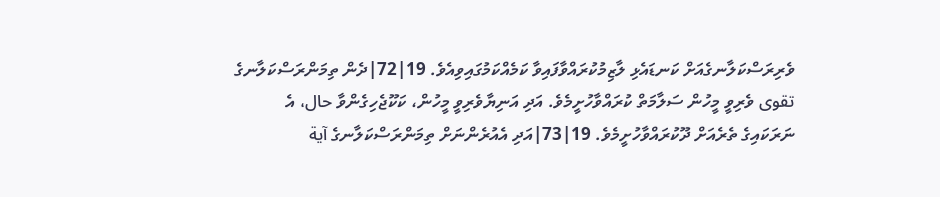ވެރިރަސްކަލާނގެއަށް ކަނޑައެޅި ލާޒިމުކުރައްވާފައިވާ ކަމެއްކަމުގައިވިއެވެ. 19|72|ދެން ތިމަންރަސްކަލާނގެ تقوى ވެރިވީ މީހުން ސަލާމަތް ކުރައްވާހުށީމެވެ. އަދި އަނިޔާވެރިވީ މީހުން، ކަކޫޖެހިގެންވާ حال، އެ ނަރަކައިގެ ތެރެއަށް ދޫކުރައްވާހުށީމެވެ. 19|73|އަދި އެއުރެންނަށް ތިމަންރަސްކަލާނގެ آية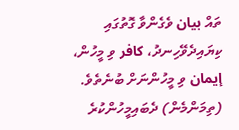ތައް بيان ވެގެންވާ ގޮތުގައި ކިޔައިދެވޭހިނދު، كافر ވި މީހުން، إيمان ވި މީހުންނަށް ބުނެތެވެ. (ތިމަންމެން) ދެބައިމީހުންކުރެ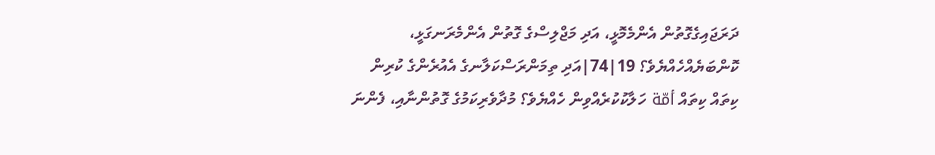ދަރަޖައިގެގޮތުން އެންމެމޮޅީ، އަދި މަޖްލިސްގެ ގޮތުން އެންމެރަނގަޅީ، ކޮންބަޔެއްހެއްޔެވެ؟ 19|74|އަދި ތިމަންރަސްކަލާނގެ އެއުރެންގެ ކުރިން ކިތައް ކިތައް أمّة ހަލާކުކުރެއްވިން ހެއްޔެވެ؟ މުދާވެރިކަމުގެ ގޮތުންނާއި، ފެންނަ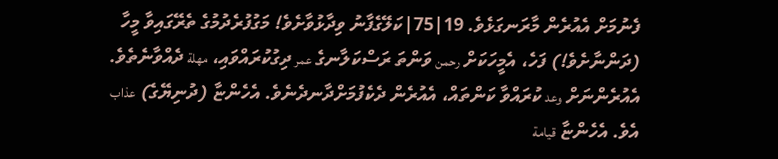ފެނުމަށް އެއުރެން މާރަނގަޅެވެ. 19|75|ކަލޭގެފާނު ވިދާޅުވާށެވެ! މަގުފުރެދުމުގެ ތެރޭގައިވާ މީހާ (ދަންނާށެވެ!) ފަހެ، އެމީހަކަށް رحمن ވަންތަ ރަސްކަލާނގެ عمر ދިގުކުރައްވައި، مهلة ދެއްވާނެތެވެ. އެއުރެންނަށް وعد ކުރައްވާ ކަންތައް، އެއުރެން ދެކެފުމަށްދާނދެނެވެ. އެހެންޏާ (ދުނިޔޭގެ) عذاب އެވެ. އެހެންޏާ قيامة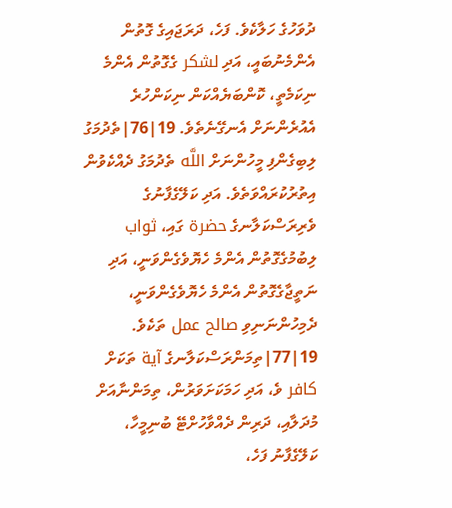ދުވަހުގެ ހަލާކެވެ. ފަހެ، ދަރަޖައިގެ ގޮތުން އެންމެނުބައީ، އަދި لشكر ގެގޮތުން އެންމެ ނިކަމެތީ، ކޮންބަޔެއްކަން ނިކަންހުރެ އެއުރެންނަށް އެނގޭނެތެވެ. 19|76|ތެދުމަގު ލިބިގެންފި މީހުންނަށް اللَّه ތެދުމަގު ދެއްކެވުން އިތުރުކުރައްވަތެވެ. އަދި ކަލޭގެފާނުގެ ވެރިރަސްކަލާނގެ حضرة ގައި، ثواب ލިބުމުގެގޮތުން އެންމެ ހެޔޮވެގެންވަނީ، އަދި ނަތީޖާގެގޮތުން އެންމެ ހެޔޮވެގެންވަނީ، ދެމިހުންނަނިވި صالح عمل ތަކެވެ. 19|77|ތިމަންރަސްކަލާނގެ آية ތަކަށް كافر ވެ، އަދި ހަމަކަށަވަރުން، ތިމަންނާއަށް މުދަލާއި، ދަރިން ދެއްވާހުށްޓޭ ބުނިމީހާ، ކަލޭގެފާނު ފަހެ،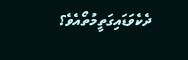ދެކެވަޑައިގަތީމުތޯއެވެ؟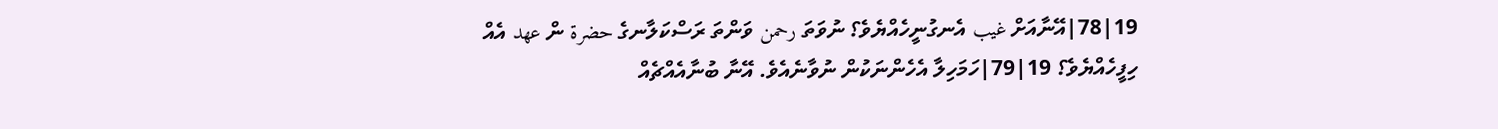19|78|އޭނާއަށް غيب އެނގުނީހެއްޔެވެ؟ ނުވަތަ رحمن ވަންތަ ރަސްކަލާނގެ حضرة ން عهد އެއް ހިފީހެއްޔެވެ؟ 19|79|ހަމަހިލާ އެހެންނަކުން ނުވާނެއެވެ. އޭނާ ބުނާއެއްޗެއް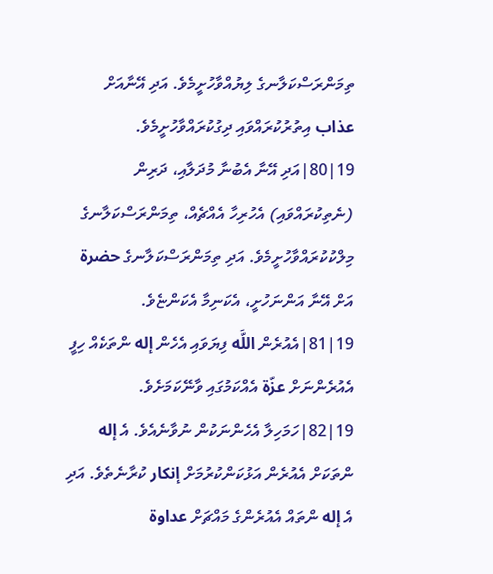ތިމަންރަސްކަލާނގެ ލިޔުއްވާހުށީމެވެ. އަދި އޭނާއަށް عذاب އިތުރުކުރައްވައި ދިގުކުރައްވާހުށީމެވެ. 19|80|އަދި އޭނާ އެބުނާ މުދަލާއި، ދަރިން (ނެތިކުރައްވައި) އެހުރިހާ އެއްޗެއް، ތިމަންރަސްކަލާނގެ މިލްކުކުރައްވާހުށީމެވެ. އަދި ތިމަންރަސްކަލާނގެ حضرة އަށް އޭނާ އަންނަހުށީ، އެކަނިމާ އެކަންޏެވެ. 19|81|އެއުރެން اللَّه ފިޔަވައި އެހެން إله ންތަކެއް ހިފީ އެއުރެންނަށް عزّة އެއްކަމުގައި ވާނޭކަމަށެވެ. 19|82|ހަމަހިލާ އެހެންނަކުން ނުވާނެއެވެ. އެ إله ންތަކަށް އެއުރެން އަޅުކަންކުރުމަށް إنكار ކުރާނެތެވެ. އަދި އެ إله ންތައް އެއުރެންގެ މައްޗަށް عداوة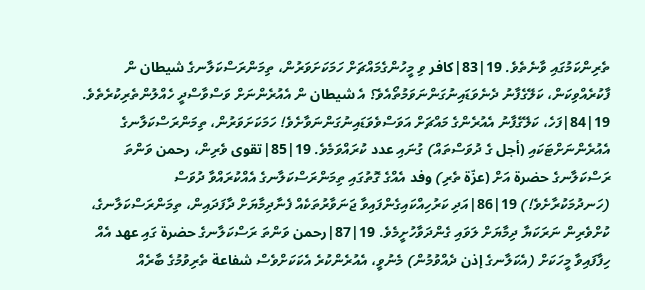ތެރިންކަމުގައި ވާނެތެވެ. 19|83|كافر ވި މީހުންގެމައްޗަށް ހަމަކަށަވަރުން، ތިމަންރަސްކަލާނގެ شيطان ން ފާކުރެއްވިކަން، ކަލޭގެފާނު ދެނެވަޑައިނުގަންނަވަމުތޯއެވެ؟ އެ شيطان ން އެއުރެންނަށް ވަސްވާސްދީ ހެއްލުންތެރިކުރެތެވެ. 19|84|ފަހެ، ކަލޭގެފާނު އެއުރެންގެ މައްޗަށް އަވަސްވެވަޑައިނުގަންނަވާށެވެ! ހަމަކަށަވަރުން، ތިމަންރަސްކަލާނގެ އެއުރެންނަށްޓަކައި (أجل ގެ ދުވަސްތައް) ގުނައި عدد ކުރައްވަމެވެ. 19|85|تقوى ވެރިން، رحمن ވަންތަ ރަސްކަލާނގެ حضرة އަށް (عزّة ތެރި) وفد އެއްގެ ގޮތުގައި ތިމަންރަސްކަލާނގެ އެއްކުރައްވާ ދުވަސް (ހަނދުމަކުރާށެވެ!) 19|86|އަދި ކަރުހިއްކައިގެންފައިވާ ޖަނަވާރުތަކެއް ފެނާދިމާޔަށް ދާފަދައިން، ތިމަންރަސްކަލާނގެ، ކުށްވެރިން ނަރަކަޔާ ދިމާޔަށް ލަވައި ގެންދަވާހުށީމެވެ. 19|87|رحمن ވަންތަ ރަސްކަލާނގެ حضرة ގައި عهد އެއް ހިފާފައިވާ މީހަކަށް (އެކަލާނގެ إذن ދެއްވުމުން) މެނުވީ، އެއުރެންކުރެ އެކަކަށްވެސް شفاعة ތެރިވުމުގެ ބާރެއް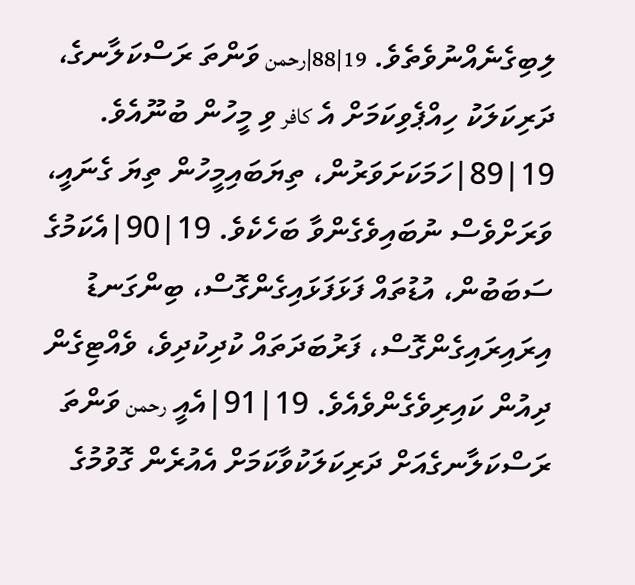ލިބިގެނެއްނުވެތެވެ. 19|88|رحمن ވަންތަ ރަސްކަލާނގެ، ދަރިކަލަކު ހިއްޕެވިކަމަށް އެ كافر ވި މީހުން ބުނޫއެވެ. 19|89|ހަމަކަށަވަރުން، ތިޔަބައިމީހުން ތިޔަ ގެނައީ، ވަރަށްވެސް ނުބައިވެގެންވާ ބަހެކެވެ. 19|90|އެކަމުގެ ސަބަބުން، އުޑުތައް ފަޅަފަޅައިގެންގޮސް، ބިންގަނޑު އިރައިރައިގެންގޮސް، ފަރުބަދަތައް ކުދިކުދިވެ، ވެއްޓިގެން ދިއުން ކައިރިވެގެންވެއެވެ. 19|91|އެއީ رحمن ވަންތަ ރަސްކަލާނގެއަށް ދަރިކަލަކުވާކަމަށް އެއުރެން ގޮވުމުގެ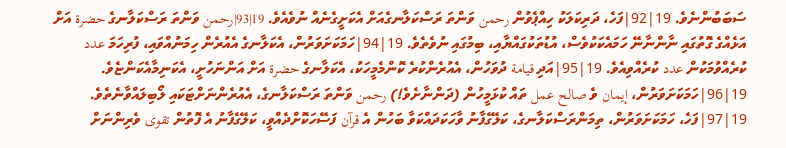ސަބަބުންނެވެ. 19|92|ފަހެ، ދަރިކަލަކު ހިއްޕެވުން رحمن ވަންތަ ރަސްކަލާނގެއަށް އެކަށީގެނެއް ނުވެއެވެ. 19|93|رحمن ވަންތަ ރަސްކަލާނގެ حضرة އަށް އަޅެއްގެ ގޮތުގައި ނާންނާނޭ ހަމައެކަކުވެސް، އުޑުތަކުގައްޔާއި، ބިމުގައި ނުވެތެވެ. 19|94|ހަމަކަށަވަރުން، އެކަލާނގެ އެއުރެން ހިމަނުއްވައި، ފުރިހަމަ عدد ކުރެއްވުމަކުން عدد ކުރެއްވިއެވެ. 19|95|އަދި قيامة ދުވަހުން، އެއުރެންކުރެ ކޮންމެމީހަކު، އެކަލާނގެ حضرة އަށް އަންނަހުށީ، އެކަނިމާއެކަންޏެވެ. 19|96|ހަމަކަށަވަރުން، إيمان ވެ صالح عمل ތައް ކުޅަމީހުން (ދަންނާށެވެ!) رحمن ވަންތަ ރަސްކަލާނގެ، އެއުރެންނަށްޓަކައި ލޯބިލައްވާނެތެވެ. 19|97|ފަހެ، ހަމަކަށަވަރުން، ތިމަންރަސްކަލާނގެ، ކަލޭގެފާނު ވާހަކަދައްކަވާ ބަހުން އެ قرآن ފަސޭހަކޮށްދެއްވީ، ކަލޭގެފާނު އެ ފޮތުން تقوى ވެރިންނަށް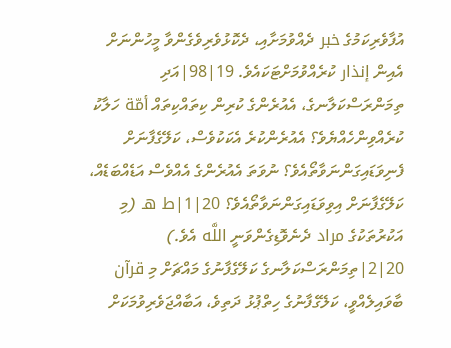އުފާވެރިކަމުގެ خبر ދެއްވުމަށާއި، ދެކޮޅުވެރިވެގެންވާ މީހުންނަށް އެއިން إنذار ކުރެއްވުމަށްޓަކައެވެ. 19|98|އަދި ތިމަންރަސްކަލާނގެ، އެއުރެންގެ ކުރިން ކިތައްކިތައް أمّة ހަލާކު ކުރެއްވިންހެއްޔެވެ؟ އެއުރެންކުރެ އެކަކުވެސް، ކަލޭގެފާނަށް ފެނިވަޑައިގަންނަވާތޯއެވެ؟ ނުވަތަ އެއުރެންގެ އެއްވެސް އަޑެއްބަޑެއް، ކަލޭގެފާނަށް އިވިވަޑައިގަންނަވާތޯއެވެ؟ 20|1|ط هـ (މި އަކުރުތަކުގެ مراد ދެނެވޮޑިގެންވަނީ اللَّه އެވެ.) 20|2|ތިމަންރަސްކަލާނގެ ކަލޭގެފާނުގެ މައްޗަށް މި قرآن ބާވައިލެއްވީ، ކަލޭގެފާނުގެ ހިތްޕުޅު ދަތިވެ، އަބާއްޖަވެރިވުމަކަށް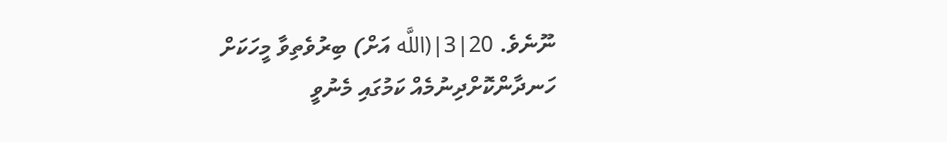ނޫނެވެ. 20|3|(اللَّه އަށް) ބިރުވެތިވާ މީހަކަށް ހަނދާންކޮށްދިނުމެއް ކަމުގައި މެނުވީ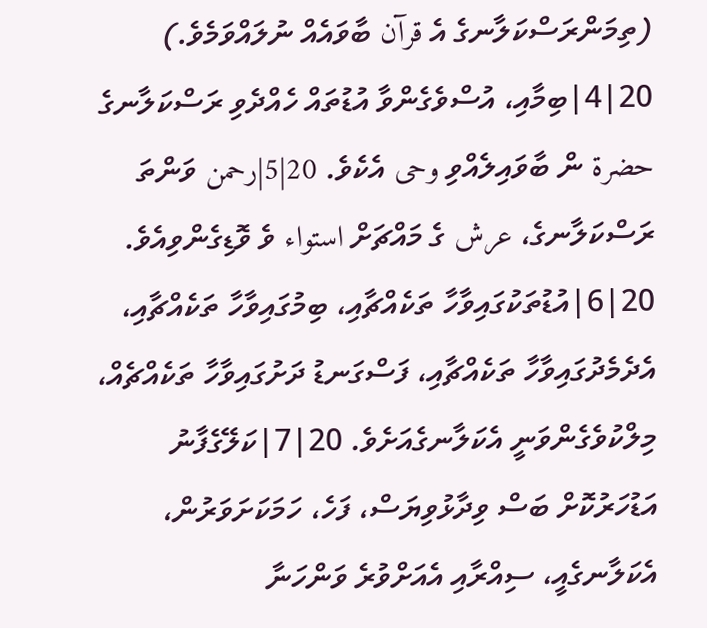(ތިމަންރަސްކަލާނގެ އެ قرآن ބާވައެއް ނުލައްވަމެވެ.) 20|4|ބިމާއި، އުސްވެގެންވާ އުޑުތައް ހެއްދެވި ރަސްކަލާނގެ حضرة ން ބާވައިލެއްވި وحى އެކެވެ. 20|5|رحمن ވަންތަ ރަސްކަލާނގެ، عرش ގެ މައްޗަށް استواء ވެ ވޮޑިގެންވިއެވެ. 20|6|އުޑުތަކުގައިވާހާ ތަކެއްޗާއި، ބިމުގައިވާހާ ތަކެއްޗާއި، އެދެމެދުގައިވާހާ ތަކެއްޗާއި، ފަސްގަނޑު ދަށުގައިވާހާ ތަކެއްޗެއް، މިލްކުވެގެންވަނީ އެކަލާނގެއަށެވެ. 20|7|ކަލޭގެފާނު އަޑުހަރުކޮށް ބަސް ވިދާޅުވިޔަސް، ފަހެ، ހަމަކަށަވަރުން، އެކަލާނގެއީ، ސިއްރާއި އެއަށްވުރެ ވަންހަނާ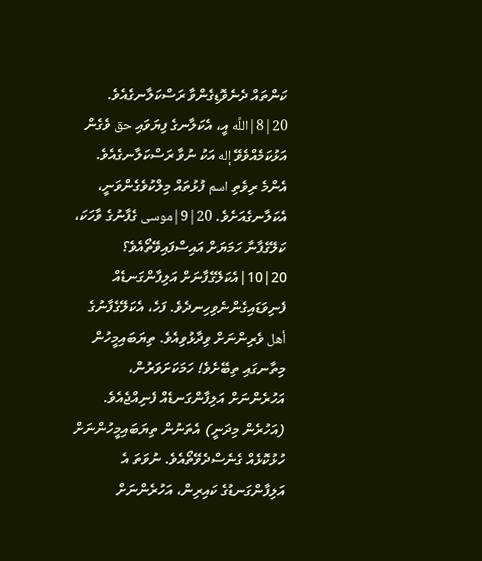ކަންތައް ދެނެވޮޑިގެންވާ ރަސްކަލާނގެއެވެ. 20|8|اللَّه އީ، އެކަލާނގެ ފިޔަވައި حق ވެގެން އަޅުކަމެއްވެވޭ إله އަކު ނުވާ ރަސްކަލާނގެއެވެ. އެންމެ ރިވެތި اسم ފުޅުތައް މިލްކުވެގެންވަނީ، އެކަލާނގެއަށެވެ. 20|9|موسى ގެފާނުގެ ވާހަކަ، ކަލޭގެފާނާ ހަމަޔަށް އައިސްފައިވޭތޯއެވެ؟ 20|10|އެކަލޭގެފާނަށް އަލިފާންގަނޑެއް ފެނިވަޑައިގެންނެވިހިނދެވެ. ފަހެ، އެކަލޭގެފާނުގެ أهل ވެރިންނަށް ވިދާޅުވިއެވެ. ތިޔަބައިމީހުން މިތާނގައި ތިބޭށެވެ! ހަމަކަށަވަރުން، އަހުރެންނަށް އަލިފާންގަނޑެއް ފެނިއްޖެއެވެ. (އަހުރެން މިދަނީ) އެތަނުން ތިޔަބައިމީހުންނަށް ހުޅުކޮޅެއް ގެނެސްދެވޭތޯއެވެ. ނުވަތަ އެ އަލިފާންގަނޑުގެ ކައިރިން، އަހުރެންނަށް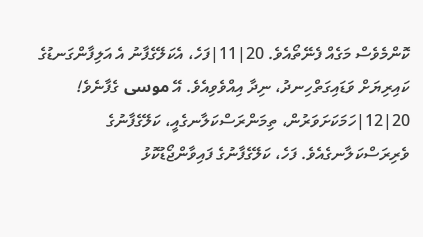ކޮންމެވެސް މަގެއް ފެނޭތޯއެވެ. 20|11|ފަހެ، އެކަލޭގެފާނު އެ އަލިފާންގަނޑުގެ ކައިރިޔަށް ވަޑައިގަތްހިނދު، ނިދާ އިއްވެވިއެވެ. އޭ موسى ގެފާނެވެ! 20|12|ހަމަކަށަވަރުން، ތިމަންރަސްކަލާނގެއީ، ކަލޭގެފާނުގެ ވެރިރަސްކަލާނގެއެވެ. ފަހެ، ކަލޭގެފާނުގެ ފައިވާންޖޯޑުކޮޅު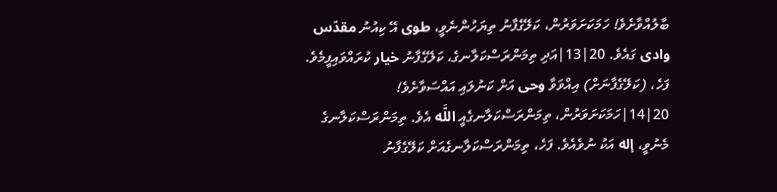ބާލުއްވާށެވެ! ހަމަކަށަވަރުން، ކަލޭގެފާނު ތިޔަހުންނެވީ، طوى އޭ ކިއުނު مقدّس وادى ގައެވެ. 20|13|އަދި ތިމަންރަސްކަލާނގެ، ކަލޭގެފާނު خيار ކުރައްވައިފީމެވެ. ފަހެ، (ކަލޭގެފާނަށް) އިއްވަވާ وحى އަށް ކަނުލައި އައްސަވާށެވެ! 20|14|ހަމަކަށަވަރުން، ތިމަންރަސްކަލާނގެއީ اللَّه އެވެ. ތިމަންރަސްކަލާނގެ މެނުވީ، إله އަކު ނުވެއެވެ. ފަހެ، ތިމަންރަސްކަލާނގެއަށް ކަލޭގެފާނު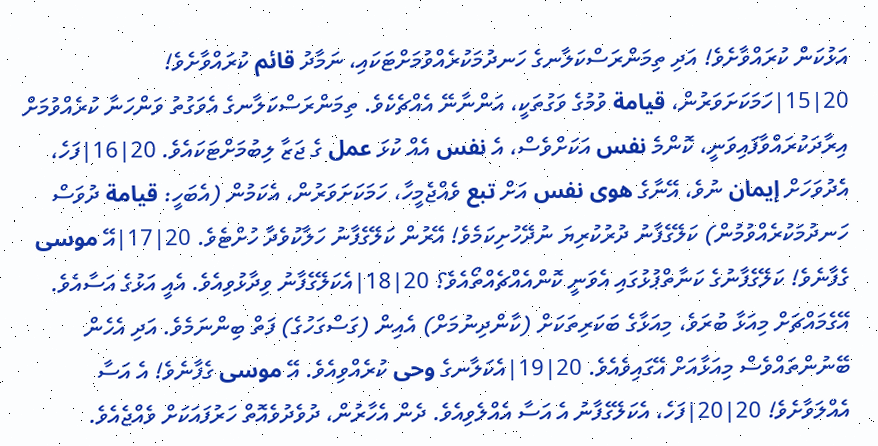އަޅުކަން ކުރައްވާށެވެ! އަދި ތިމަންރަސްކަލާނގެ ހަނދުމަކުރެއްވުމަށްޓަކައި، ނަމާދު قائم ކުރައްވާށެވެ! 20|15|ހަމަކަށަވަރުން، قيامة ވުމުގެ ވަގުތަކީ، އަންނާނޭ އެއްޗެކެވެ. ތިމަންރަސްކަލާނގެ އެވަގުތު ވަންހަނާ ކުރެއްވުމަށް އިރާދަކުރައްވާފައިވަނީ، ކޮންމެ نفس އަކަށްވެސް، އެ نفس އެއް ކުޅަ عمل ގެ ޖަޒާ ލިބުމަށްޓަކައެވެ. 20|16|ފަހެ، އެދުވަހަށް إيمان ނުވެ، އޭނާގެ هوى نفس އަށް تبع ވެއްޖެމީހާ، ހަމަކަށަވަރުން، އެކަމުން (އެބަހީ: قيامة ދުވަސް ހަނދުމަކުރެއްވުމުން) ކަލޭގެފާނު ދުރުކުރިޔަ ނުދޭހުށިކަމެވެ! އޭރުން ކަލޭގެފާނު ހަލާކުވެދާ ހުށްޓެވެ. 20|17|އޭ موسى ގެފާނެވެ! ކަލޭގެފާނުގެ ކަނާތްޕުޅުގައި އެވަނީ ކޮންއެއްޗެއްތޯއެވެ؟ 20|18|އެކަލޭގެފާނު ވިދާޅުވިއެވެ. އެއީ އަޅުގެ އަސާއެވެ. އޭގެމައްޗަށް މިއަޅާ ބުރަވެ، މިއަޅާގެ ބަކަރިތަކަށް (ކާންދިނުމަށް) އެއިން (ގަސްގަހުގެ) ފަތް ބިންނަމެވެ. އަދި އެހެން ބޭނުންތައްވެސް މިއަޅާއަށް އޭގައިވެއެވެ. 20|19|އެކަލާނގެ وحى ކުރެއްވިއެވެ. އޭ موسى ގެފާނެވެ! އެ އަސާ އެއްލަވާށެވެ! 20|20|ފަހެ، އެކަލޭގެފާނު އެ އަސާ އެއްލެވިއެވެ. ދެން އެހާރުން، ދުވެދުވެއޮތް ހަރުފައަކަށް ވެއްޖެއެވެ.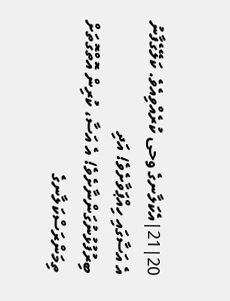20|21|އެކަލާނގެ وحى ކުރެއްވިއެވެ. ކަލޭގެފާނު އެ އަސާގައި ހިއްޕަވާށެވެ! އަދި ބިރުފުޅުނުގަންނާށެވެ! އެ އަސާ، ކުރިން އޮތްގޮތަށް ތިމަންރަސްކަލާނގެ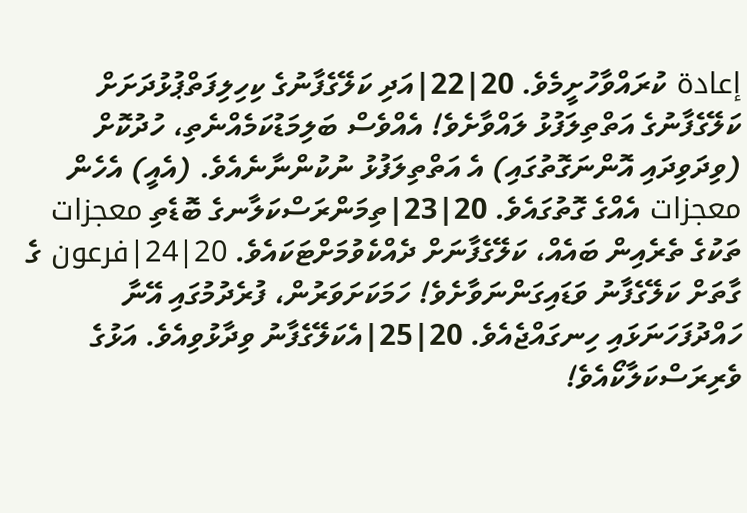إعادة ކުރައްވާހުށީމެވެ. 20|22|އަދި ކަލޭގެފާނުގެ ކިހިލިފަތްޕުޅުދަށަށް ކަލޭގެފާނުގެ އަތްތިލަފުޅު ލައްވާށެވެ! އެއްވެސް ބަލިމަޑުކަމެއްނެތި، ހުދުކޮށް (ވިދަވިދައި އޮންނަގޮތުގައި) އެ އަތްތިލަފުޅު ނުކުންނާނެއެވެ. (އެއީ) އެހެން معجزات އެއްގެ ގޮތުގައެވެ. 20|23|ތިމަންރަސްކަލާނގެ ބޮޑެތި معجزات ތަކުގެ ތެރެއިން ބައެއް، ކަލޭގެފާނަށް ދެއްކެވުމަށްޓަކައެވެ. 20|24|فرعون ގެ ގާތަށް ކަލޭގެފާނު ވަޑައިގަންނަވާށެވެ! ހަމަކަށަވަރުން، ފުރެދުމުގައި އޭނާ ހައްދުފަހަނަޅައި ހިނގައްޖެއެވެ. 20|25|އެކަލޭގެފާނު ވިދާޅުވިއެވެ. އަޅުގެ ވެރިރަސްކަލާކޯއެވެ!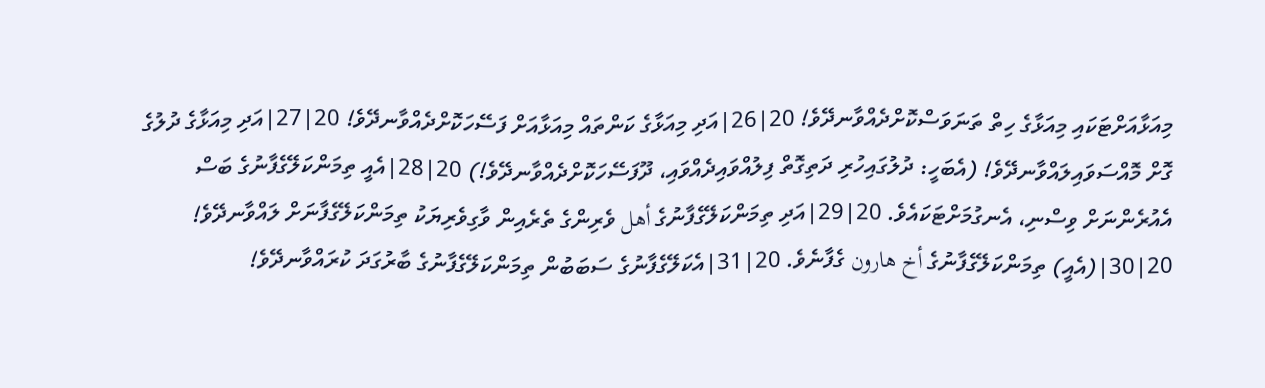މިއަޅާއަށްޓަކައި މިއަޅާގެ ހިތް ތަނަވަސްކޮށްދެއްވާނދޭވެ! 20|26|އަދި މިއަޅާގެ ކަންތައް މިއަޅާއަށް ފަސޭހަކޮށްދެއްވާނދޭވެ! 20|27|އަދި މިއަޅާގެ ދުލުގެ ގޮށް މޮއްސަވައިލައްވާނދޭވެ! (އެބަހީ: ދުލުގައިހުރި ދަތިގޮތް ފިލުއްވައިދެއްވައި، ދޫފަސޭހަކޮށްދެއްވާނދޭވެ!) 20|28|އެއީ ތިމަންކަލޭގެފާނުގެ ބަސް އެއުރެންނަށް ވިސްނި، އެނގުމަށްޓަކައެވެ. 20|29|އަދި ތިމަންކަލޭގެފާނުގެ أهل ވެރިންގެ ތެރެއިން ވާގިވެރިޔަކު ތިމަންކަލޭގެފާނަށް ލައްވާނދޭވެ! 20|30|(އެއީ) ތިމަންކަލޭގެފާނުގެ أخ هارون ގެފާނެވެ. 20|31|އެކަލޭގެފާނުގެ ސަބަބުން ތިމަންކަލޭގެފާނުގެ ބާރުގަދަ ކުރައްވާނދޭވެ!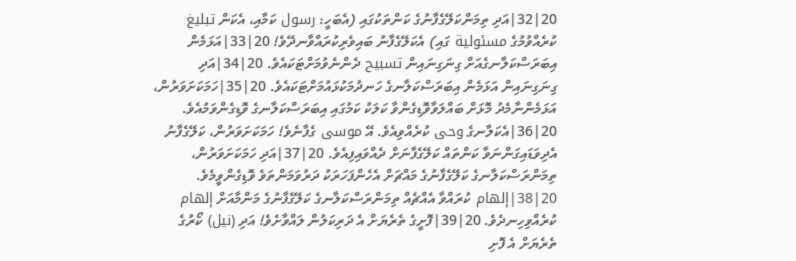20|32|އަދި ތިމަންކަލޭގެފާނުގެ ކަންތަކުގައި (އެބަހީ: رسول ކަމާއި، އެކަން تبليغ ކުރެއްވުމުގެ مسئولية ގައި) އެކަލޭގެފާނު ބައިވެރިކުރައްވާނދޭވެ! 20|33|އަޅަމެން އިބަރަސްކަލާނގެއަށް ގިނަގިނައިން تسبيح ދެންނެވުމަށްޓަކައެވެ. 20|34|އަދި ގިނަގިނައިން އަޅަމެން އިބަރަސްކަލާނގެ ހަނދުމަކުޅައުމަށްޓަކައެވެ. 20|35|ހަމަކަށަވަރުން، އަޅަމެންނާމެދު މޮޅަށް ބައްލަވާވޮޑިގެންވާ ކަލަކު ކަމުގައި އިބަރަސްކަލާނގެ ވޮޑިގެންވަމުއެވެ. 20|36|އެކަލާނގެ وحى ކުރެއްވިއެވެ. އޭ موسى ގެފާނެވެ! ހަމަކަށަވަރުން، ކަލޭގެފާނު އެދިވަޑައިގަންނަވާ ކަންތައް ކަލޭގެފާނަށް ދެއްވައިފިއެވެ. 20|37|އަދި ހަމަކަށަވަރުން، ތިމަންރަސްކަލާނގެ ކަލޭގެފާނުގެ މައްޗަށް އެހެންފަހަރަކު ދަރުވަމަންތަވެ ވޮޑިގެންވީމެވެ. 20|38|إلهام ކުރައްވާ އެއްޗެއް ތިމަންރަސްކަލާނގެ ކަލޭގެފާނުގެ މަންމާއަށް إلهام ކުރެއްވިހިނދެވެ. 20|39|ފޮށީގެ ތެރެޔަށް އެ ދަރިކަލުން ލައްވާށެވެ! އަދި (نيل) ކޯރުގެ ތެރެޔަށް އެ ފޮށި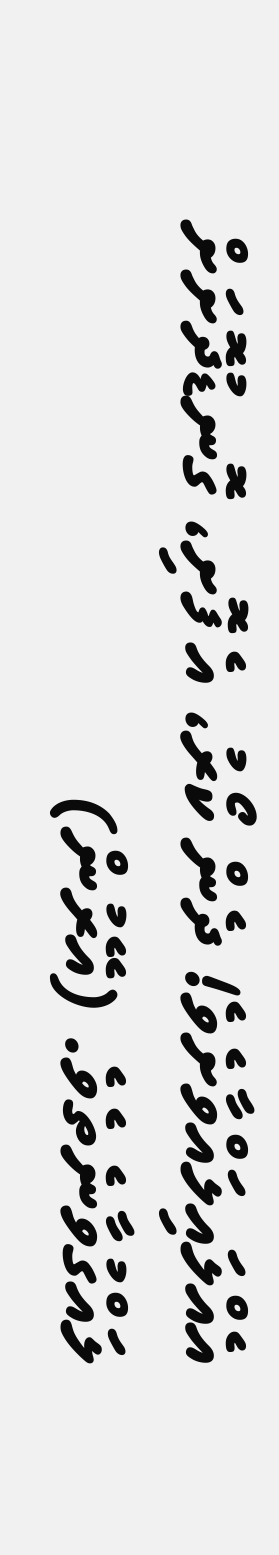އެއްލައިލައްވާށެވެ! ދެން ކޯރު، އެ ފޮށި، ގޮނޑުދޮށަށް ލައްގުވާނެތެވެ. (އޭރުން)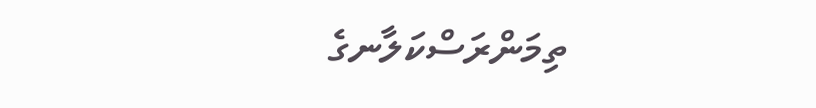ތިމަންރަސްކަލާނގެ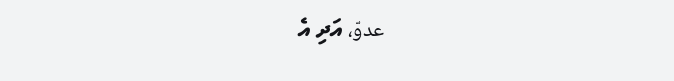عدوّ، އަދި އެ